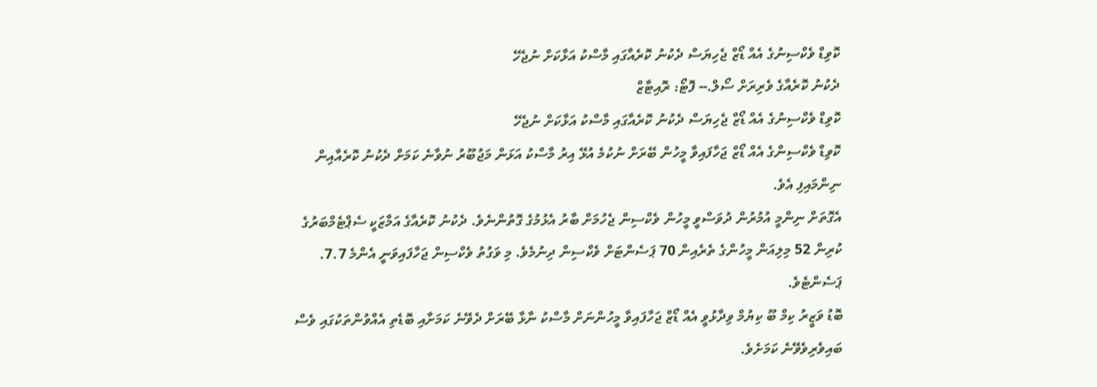ކޮވިޑް ވެކްސިނުގެ އެއް ޑޯޒް ޖެހިޔަސް ދެކުނު ކޮރެއާގައި މާސްކު އަޅާކަށް ނުޖެހޭ
ދެކުނު ކޮރެއާގެ ވެރިރަށް ސޯލް.-- ފޮޓޯ: ރޮއިޓާޒް
ކޮވިޑް ވެކްސިނުގެ އެއް ޑޯޒް ޖެހިޔަސް ދެކުނު ކޮރެއާގައި މާސްކު އަޅާކަށް ނުޖެހޭ
ކޮވިޑް ވެކްސިންގެ އެއް ޑޯޒް ޖަހާފައިވާ މީހުން ބޭރަށް ނުކުމެ އުޅޭ އިރު މާސްކު އަޅަން މަޖުބޫރު ނުވާނެ ކަމަށް ދެކުނު ކޮރެއާއިން ނިންމައިފި އެވެ.
އެގޮތަށް ނިންމީ އުމުރުން ދުވަސްވީ މީހުން ވެކްސިން ޖެހުމަށް ބާރު އެޅުމުގެ ގޮތުންނެވެ. ދެކުނު ކޮރެއާގެ އަމާޒަކީ ސެޕްޓެމްބަރުގެ ކުރިން 52 މިލިއަން މީހުންގެ ތެރެއިން 70 ޕަސެންޓަށް ވެކްސިން ދިނުމެވެ. މި ވަގުތު ވެކްސިން ޖަހާފައިވަނީ އެންމެ 7.7. ޕަސެންޓެވެ.
ބޮޑު ވަޒީރު ކިމް ބޫ ކިޔުމް ވިދާޅުވީ އެއް ޑޯޒް ޖަހާފައިވާ މީހުންނަށް މާސްކު ނާޅާ ބޭރަށް ދެވޭނެ ކަމަށާއި ބޮޑެތި އެއްވުންތަކުގައި ވެސް ބައިވެރިވެވޭނެ ކަމަށެވެ.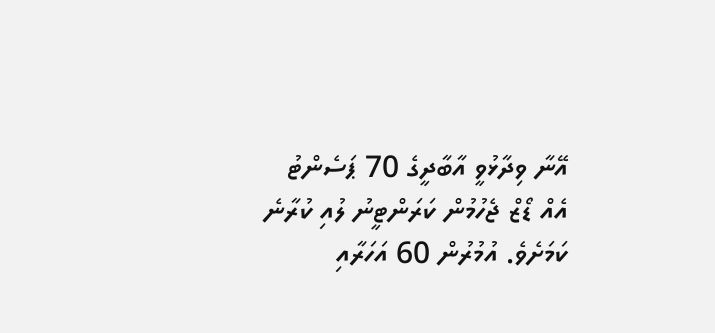އޭނާ ވިދާޅުވީ އާބާދީގެ 70 ޕަސެންޓު އެއް ޑޯޒް ޖެހުމުން ކަރަންޓީނު ލުއި ކުރާނެ ކަމަށެވެ. އުމުރުން 60 އަހަރާއި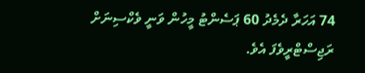74 އަހަރާ ދެމެދު 60 ޕަސެންޓު މީހުން ވަނީ ވެކްސިނަށް ރަޖިސްޓްރީވެފަ އެވެ.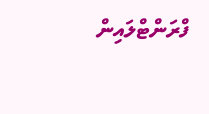ފްރަންޓްލައިން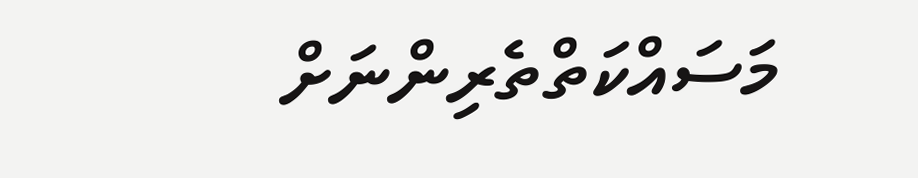މަސައްކަތްތެރިންނަށް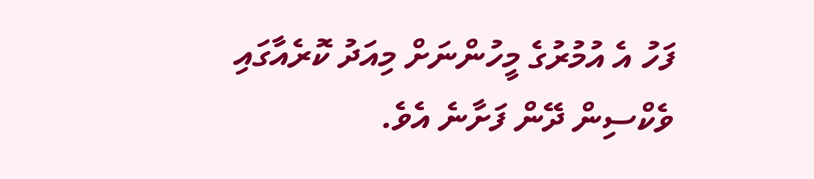ފަހު އެ އުމުރުގެ މީހުންނަށް މިއަދު ކޮރެއާގައި ވެކްސިން ދޭން ފަށާނެ އެވެ.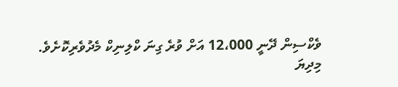ވެކްސިން ދޭނީ 12،000 އަށް ވުރެ ގިނަ ކްލިނިކް މެދުވެރިކޮށެވެ.
މިދިޔަ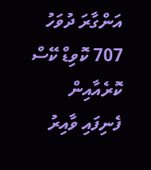އަންގާރަ ދުވަހު 707 ކޮވިޑް ކޭސް ކޮރެއާއިން ފެނިފައި ވާއިރު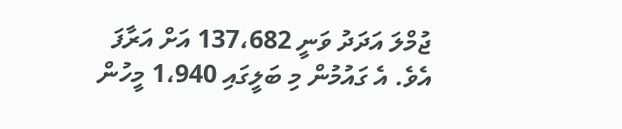ޖުމްލަ އަދަދު ވަނީ 137،682 އަށް އަރާފަ އެވެ. އެ ގައުމުން މި ބަލީގައި 1،940 މީހުން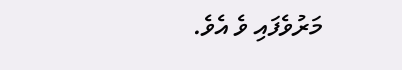މަރުވެފައި ވެ އެވެ.